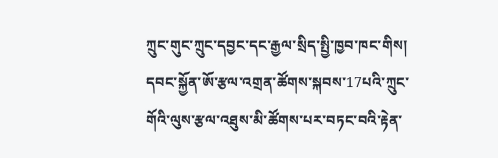ཀྲུང་གུང་ཀྲུང་དབྱང་དང་རྒྱལ་སྲིད་སྤྱི་ཁྱབ་ཁང་གིས།
དབང་སྐྱོན་ཨོ་རྩལ་འགྲན་ཚོགས་སྐབས་17པའི་ཀྲུང་གོའི་ལུས་རྩལ་འཐུས་མི་ཚོགས་པར་བཏང་བའི་རྟེན་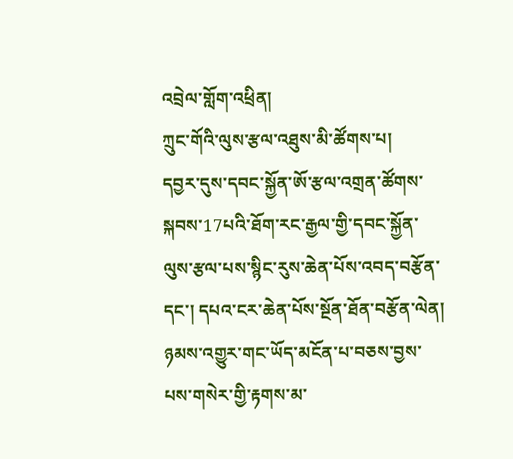འབྲེལ་གློག་འཕྲིན།
ཀྲུང་གོའི་ལུས་རྩལ་འཐུས་མི་ཚོགས་པ།
དབྱར་དུས་དབང་སྐྱོན་ཨོ་རྩལ་འགྲན་ཚོགས་སྐབས་17པའི་ཐོག་རང་རྒྱལ་གྱི་དབང་སྐྱོན་ལུས་རྩལ་པས་སྙིང་རུས་ཆེན་པོས་འབད་བརྩོན་དང་། དཔའ་ངར་ཆེན་པོས་སྔོན་ཐོན་བརྩོན་ལེན། ཉམས་འགྱུར་གང་ཡོད་མངོན་པ་བཅས་བྱས་པས་གསེར་གྱི་རྟགས་མ་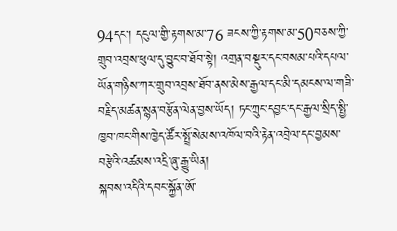94དང་། དངུལ་གྱི་རྟགས་མ་76 ཟངས་ཀྱི་རྟགས་མ་50བཅས་ཀྱི་གྲུབ་འབྲས་ཕུལ་དུ་བྱུང་བ་ཐོབ་སྟེ། འགྲན་བསྡུར་དང་བསམ་པའི་དཔལ་ཡོན་གཉིས་ཀར་གྲུབ་འབྲས་ཐོབ་ནས་མེས་རྒྱལ་དང་མི་དམངས་ལ་གཟི་བརྗིད་མཚན་སྙན་བརྩོན་ལེན་བྱས་ཡོད། ཏང་ཀྲུང་དབྱང་དང་རྒྱལ་སྲིད་སྤྱི་ཁྱབ་ཁང་གིས་ཁྱེད་ཚོར་སྤྲོ་སེམས་འཁོལ་བའི་རྟེན་འབྲེལ་དང་བྱམས་བརྩེའི་འཚམས་འདྲི་ཞུ་རྒྱུ་ཡིན།
སྐབས་འདིའི་དབང་སྐྱོན་ཨོ་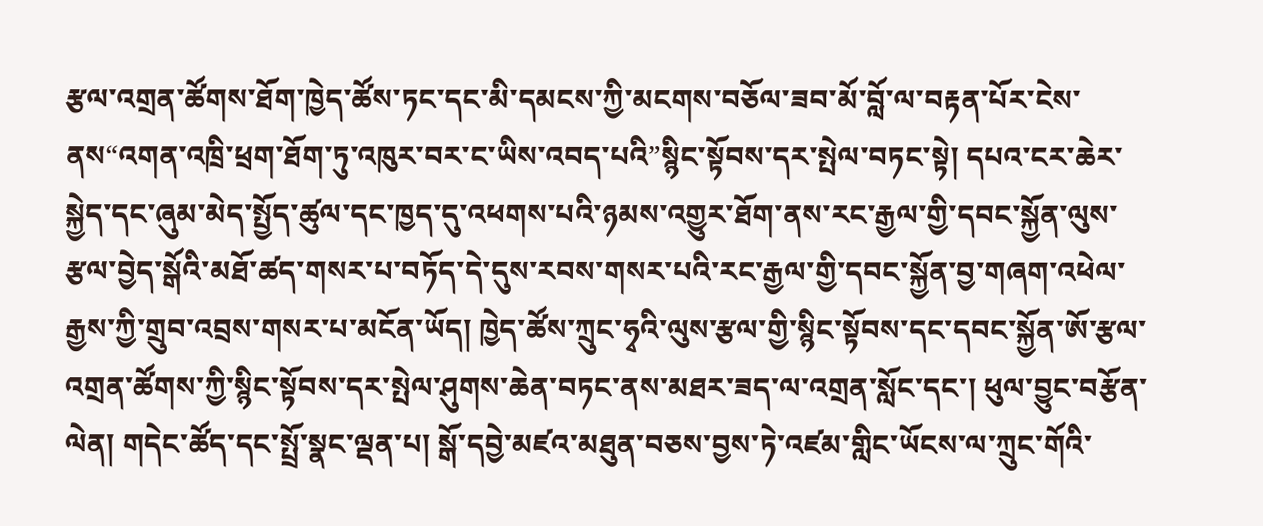རྩལ་འགྲན་ཚོགས་ཐོག་ཁྱེད་ཚོས་ཏང་དང་མི་དམངས་ཀྱི་མངགས་བཅོལ་ཟབ་མོ་བློ་ལ་བརྟན་པོར་ངེས་ནས“འགན་འཁྲི་ཕྲག་ཐོག་ཏུ་འཁུར་བར་ང་ཡིས་འབད་པའི”སྙིང་སྟོབས་དར་སྤེལ་བཏང་སྟེ། དཔའ་ངར་ཆེར་སྐྱེད་དང་ཞུམ་མེད་སྤྱོད་ཚུལ་དང་ཁྱད་དུ་འཕགས་པའི་ཉམས་འགྱུར་ཐོག་ནས་རང་རྒྱལ་གྱི་དབང་སྐྱོན་ལུས་རྩལ་བྱེད་སྒོའི་མཐོ་ཚད་གསར་པ་བཏོད་དེ་དུས་རབས་གསར་པའི་རང་རྒྱལ་གྱི་དབང་སྐྱོན་བྱ་གཞག་འཕེལ་རྒྱས་ཀྱི་གྲུབ་འབྲས་གསར་པ་མངོན་ཡོད། ཁྱེད་ཚོས་ཀྲུང་ཧྭའི་ལུས་རྩལ་གྱི་སྙིང་སྟོབས་དང་དབང་སྐྱོན་ཨོ་རྩལ་འགྲན་ཚོགས་ཀྱི་སྙིང་སྟོབས་དར་སྤེལ་ཤུགས་ཆེན་བཏང་ནས་མཐར་ཟད་ལ་འགྲན་སློང་དང་། ཕུལ་བྱུང་བརྩོན་ལེན། གདེང་ཚོད་དང་སྤྲོ་སྣང་ལྡན་པ། སྒོ་དབྱེ་མཛའ་མཐུན་བཅས་བྱས་ཏེ་འཛམ་གླིང་ཡོངས་ལ་ཀྲུང་གོའི་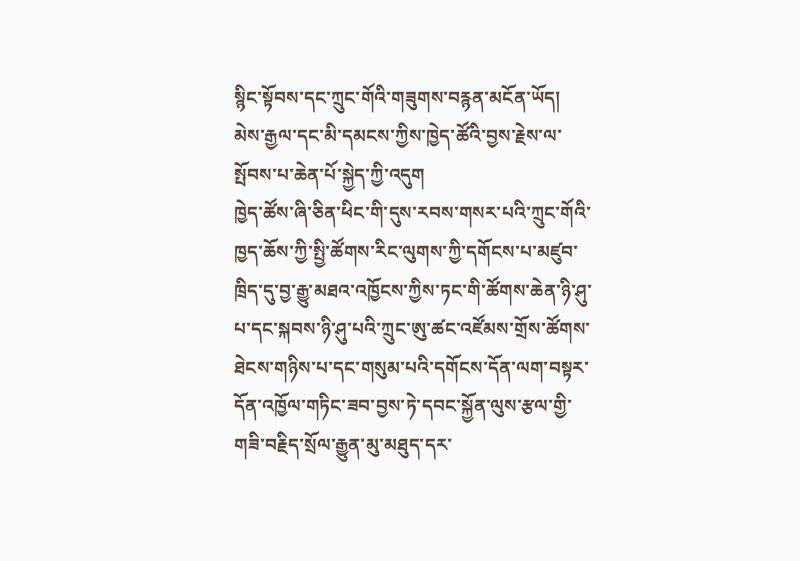སྙིང་སྟོབས་དང་ཀྲུང་གོའི་གཟུགས་བརྙན་མངོན་ཡོད། མེས་རྒྱལ་དང་མི་དམངས་ཀྱིས་ཁྱེད་ཚོའི་བྱས་རྗེས་ལ་སྤོབས་པ་ཆེན་པོ་སྐྱེད་ཀྱི་འདུག
ཁྱེད་ཚོས་ཞི་ཅིན་ཕིང་གི་དུས་རབས་གསར་པའི་ཀྲུང་གོའི་ཁྱད་ཆོས་ཀྱི་སྤྱི་ཚོགས་རིང་ལུགས་ཀྱི་དགོངས་པ་མཛུབ་ཁྲིད་དུ་བྱ་རྒྱུ་མཐའ་འཁྱོངས་ཀྱིས་ཏང་གི་ཚོགས་ཆེན་ཉི་ཤུ་པ་དང་སྐབས་ཉི་ཤུ་པའི་ཀྲུང་ཨུ་ཚང་འཛོམས་གྲོས་ཚོགས་ཐེངས་གཉིས་པ་དང་གསུམ་པའི་དགོངས་དོན་ལག་བསྟར་དོན་འཁྱོལ་གཏིང་ཟབ་བྱས་ཏེ་དབང་སྐྱོན་ལུས་རྩལ་གྱི་གཟི་བརྗིད་སྲོལ་རྒྱུན་མུ་མཐུད་དར་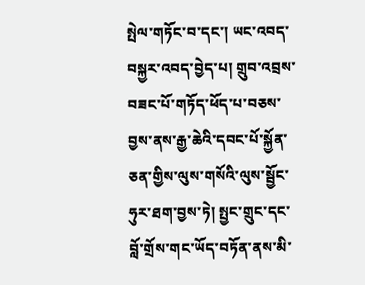སྤེལ་གཏོང་བ་དང་། ཡང་འབད་བསྐྱར་འབད་བྱེད་པ། གྲུབ་འབྲས་བཟང་པོ་གཏོད་ཕོད་པ་བཅས་བྱས་ནས་རྒྱ་ཆེའི་དབང་པོ་སྐྱོན་ཅན་གྱིས་ལུས་གསོའི་ལུས་སྦྱོང་ཧུར་ཐག་བྱས་ཏེ། སྤྱང་གྲུང་དང་བློ་གྲོས་གང་ཡོད་བཏོན་ནས་མི་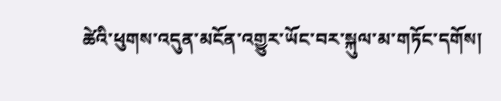ཚེའི་ཕུགས་འདུན་མངོན་འགྱུར་ཡོང་བར་སྐུལ་མ་གཏོང་དགོས།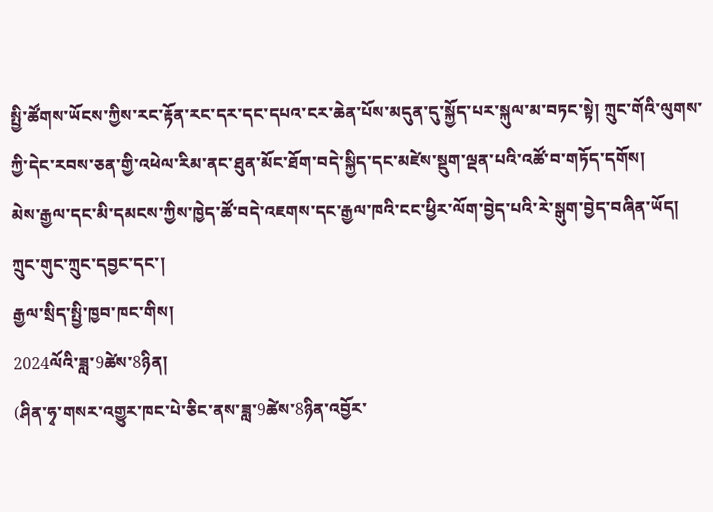སྤྱི་ཚོགས་ཡོངས་ཀྱིས་རང་རྟོན་རང་དར་དང་དཔའ་ངར་ཆེན་པོས་མདུན་དུ་སྐྱོད་པར་སྐུལ་མ་བཏང་སྟེ། ཀྲུང་གོའི་ལུགས་ཀྱི་དེང་རབས་ཅན་གྱི་འཕེལ་རིམ་ནང་ཐུན་མོང་ཐོག་བདེ་སྐྱིད་དང་མཛེས་སྡུག་ལྡན་པའི་འཚོ་བ་གཏོད་དགོས།
མེས་རྒྱལ་དང་མི་དམངས་ཀྱིས་ཁྱེད་ཚོ་བདེ་འཇགས་དང་རྒྱལ་ཁའི་ངང་ཕྱིར་ལོག་བྱེད་པའི་རེ་སྒུག་བྱེད་བཞིན་ཡོད།
ཀྲུང་གུང་ཀྲུང་དབྱང་དང་།
རྒྱལ་སྲིད་སྤྱི་ཁྱབ་ཁང་གིས།
2024ལོའི་ཟླ་9ཚེས་8ཉིན།
(ཤིན་ཧྭ་གསར་འགྱུར་ཁང་པེ་ཅིང་ནས་ཟླ་9ཚེས་8ཉིན་འབྱོར་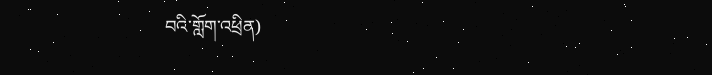བའི་གློག་འཕྲིན)